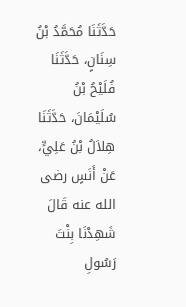حَدَّثَنَا مُحَمَّدُ بْنُ سِنَانٍ، حَدَّثَنَا فُلَيْحُ بْنُ سُلَيْمَانَ، حَدَّثَنَا هِلاَلُ بْنُ عَلِيٍّ، عَنْ أَنَسٍ رضى الله عنه قَالَ شَهِدْنَا بِنْتَ رَسُولِ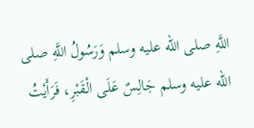اللَّهِ صلى الله عليه وسلم وَرَسُولُ اللَّهِ صلى الله عليه وسلم جَالِسٌ عَلَى الْقَبْرِ، فَرَأَيْتُ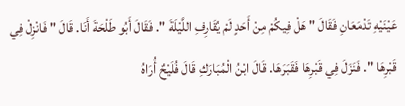عَيْنَيْهِ تَدْمَعَانِ فَقَالَ " هَلْ فِيكُمْ مِنْ أَحَدٍ لَمْ يُقَارِفِ اللَّيْلَةَ ". فَقَالَ أَبُو طَلْحَةَ أَنَا. قَالَ " فَانْزِلْ فِي قَبْرِهَا ". فَنَزَلَ فِي قَبْرِهَا فَقَبَرَهَا. قَالَ ابْنُ الْمُبَارَكِ قَالَ فُلَيْحٌ أُرَاهُ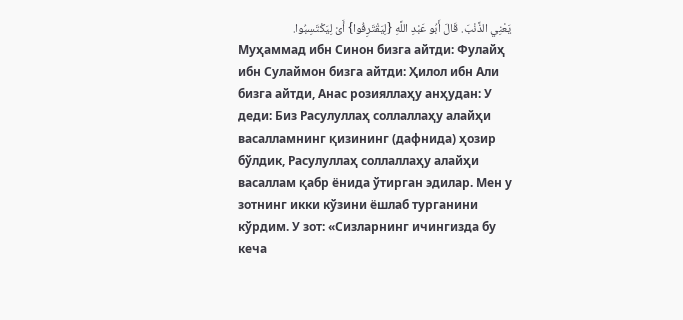يَعْنِي الذَّنْبَ. قَالَ أَبُو عَبْدِ اللَّهِ {لِيَقْتَرِفُوا} أَىْ لِيَكْتَسِبُوا.
Муҳаммад ибн Синон бизга айтди: Фулайҳ ибн Сулаймон бизга айтди: Ҳилол ибн Али бизга айтди, Анас розияллаҳу анҳудан: У деди: Биз Расулуллаҳ соллаллаҳу алайҳи васалламнинг қизининг (дафнида) ҳозир бўлдик, Расулуллаҳ соллаллаҳу алайҳи васаллам қабр ёнида ўтирган эдилар. Мен у зотнинг икки кўзини ёшлаб турганини кўрдим. У зот: «Сизларнинг ичингизда бу кеча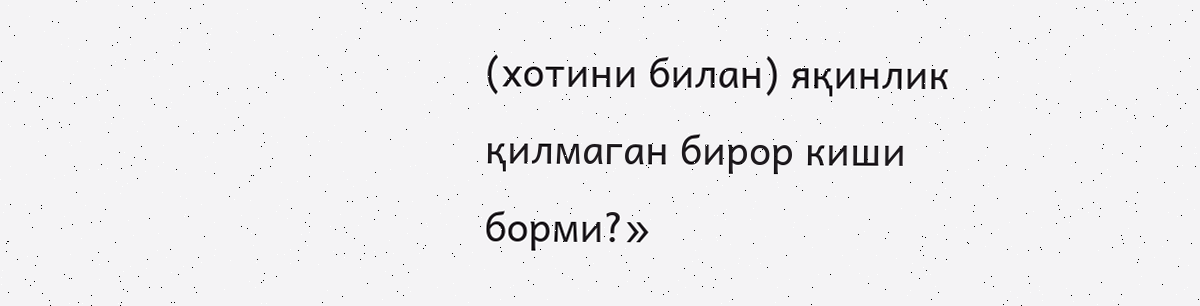(хотини билан) яқинлик қилмаган бирор киши борми?»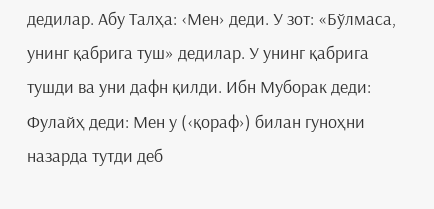дедилар. Абу Талҳа: ‹Мен› деди. У зот: «Бўлмаса, унинг қабрига туш» дедилар. У унинг қабрига тушди ва уни дафн қилди. Ибн Муборак деди: Фулайҳ деди: Мен у (‹қораф›) билан гуноҳни назарда тутди деб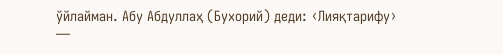ўйлайман. Абу Абдуллаҳ (Бухорий) деди: ‹Лияқтарифу› —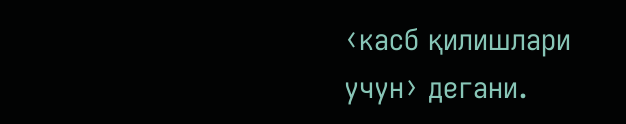‹касб қилишлари учун› дегани.